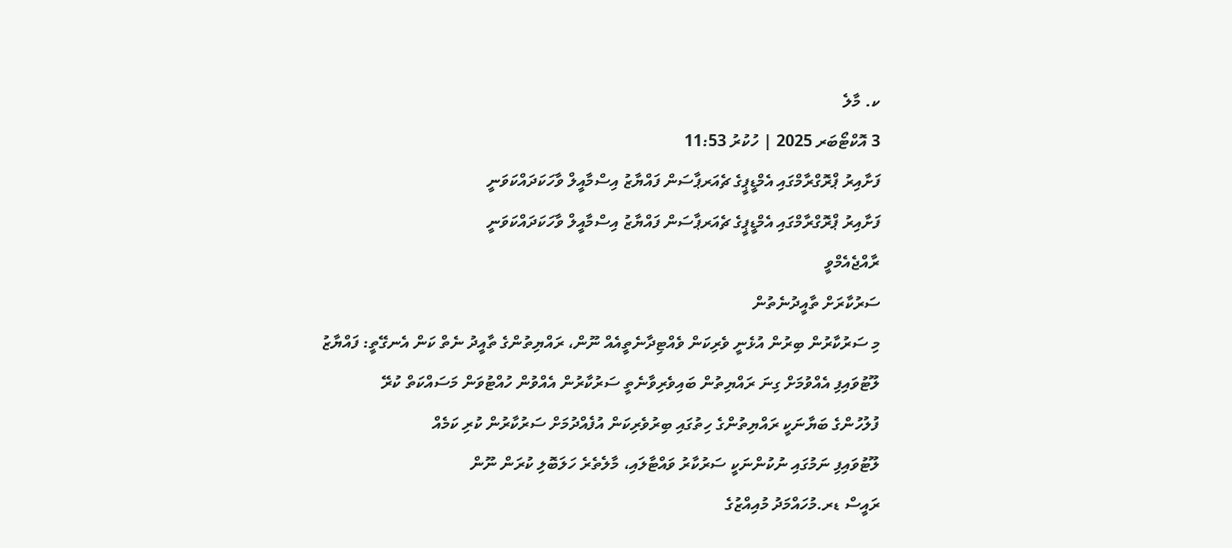ކ. މާލެ
3 އޮކްޓޯބަރ 2025 | ހުކުރު 11:53
ފަށާއިރު ޕްރޮގްރާމްގައި އެމްޑީޕީގެ ޗެއަރޕާސަން ފައްޔާޒު އިސްމާއީލް ވާހަކަދައްކަވަނީ
ފަށާއިރު ޕްރޮގްރާމްގައި އެމްޑީޕީގެ ޗެއަރޕާސަން ފައްޔާޒު އިސްމާއީލް ވާހަކަދައްކަވަނީ
ރާއްޖެއެމްވީ
ސަރުކާރަށް ތާއީދުނެތުން
މި ސަރުކާރުން ބިރުން އުޅެނީ ވެރިކަން ވެއްޓިދާނެތީއެއް ނޫން، ރައްޔިތުންގެ ތާއީދު ނެތް ކަން އެނގޭތީ: ފައްޔާޒު
ލޫޓުވައިފި އެއްވުމަށް ގިނަ ރައްޔިތުން ބައިވެރިވާނެތީ ސަރުކާރުން އެއްވުން ހުއްޓުވަން މަސައްކަތް ކުރޭ
ފުލުހުންގެ ބަޔާނަކީ ރައްޔިތުންގެ ހިތުގައި ބިރުވެރިކަން އުފެއްދުމަށް ސަރުކާރުން ކުރި ކަމެއް
ލޫޓުވައިފި ނަމުގައި ނުކުންނަކީ ސަރުކާރު ވައްޓާލައި، މާލެތެރެ ހަލަބޮލި ކުރަން ނޫން
ރައީސް ޑރ.މުހައްމަދު މުއިއްޒުގެ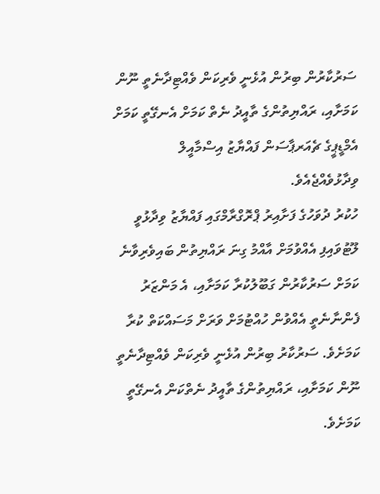ސަރުކާރުން ބިރުން އުޅެނީ ވެރިކަން ވެއްޓިދާނެތީ ނޫން ކަމަށާއި، ރައްޔިތުންގެ ތާއީދު ނެތް ކަމަށް އެނގޭތީ ކަމަށް އެމްޑީޕީގެ ޗެއަރޕާސަން ފައްޔާޒު އިސްމާއީލް ވިދާޅުވެއްޖެއެވެ.
ހުކުރު ދުވަހުގެ ފަށާއިރު ޕްރޮގްރާމްގައި ފައްޔާޒު ވިދާޅުވީ ލޫޓުވައިފި އެއްވުމަށް އާއްމު ގިނަ ރައްޔިތުން ބައިވެރިވާނެ ކަމަށް ސަރުކާރުން ގަބޫލުކުރާ ކަމަށާއި، އެ މަންޒަރު ފެންނާނެތީ އެއްވުން ހުއްޓުމަށް ވަރަށް މަސައްކަތް ކުރާ ކަމަށެވެ. ސަރުކާރު ބިރުން އުޅެނީ ވެރިކަން ވެއްޓިދާނެތީ ނޫން ކަމަށާއި، ރައްޔިތުންގެ ތާއީދު ނެތްކަން އެނގޭތީ ކަމަށެވެ.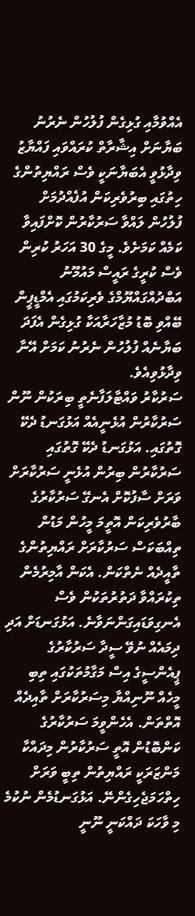އެއްވުމާއި ގުޅިގެން ފުލުހުން ނެރުނު ބަޔާނަށް އިޝާރާތް ކުރައްވައި ފައްޔާޒު ވިދާޅުވީ އެބަޔާނަކީ ވެސް ރައްޔިތުންގެ ހިތުގައި ބިރުވެރިކަން އުފެއްދުމަށް ފުލުހުން ލައްވާ ސަރުކާރުން ކޮށްފައިވާ ކަމެއް ކަމަށެވެ. މީގެ 30 އަހަރު ކުރިން ވެސް ކުރީގެ ރައީސް މައުމޫނު އަބްދުއްގައްޔޫމްގެ ވެރިކަމުގައި އެމްޑީޕީން ބޭއްވި ބޮޑު މުޒާހަރާއަކާ ގުޅިގެން އެފަދަ ބަޔާނެއް ފުލުހުން ނެރުނު ކަމަށް އޭނާ ވިދާޅުވިއެވެ.
ސަރުކާރު ވައްޓާލަފާނެތީ ބިރަކުން ނޫން ސަރުކާރުން އުޅެނީއެއް އަޅުގަނޑު ދެކޭ ގޮތުގައި. އަޅުގަނޑު ދެކޭ ގޮތުގައި ސަރުކާރުން ބިރުން އުޅެނީ ސަރުކާރަށް ވަރަށް ސާފުކޮށް އެނގޭ ސަރުކާރުގެ ބާރުވެރިކަން އޮތީމަ މީހުން މަޑުން ތިއްބަކަސް ސަރުކާރަށް ރައްޔިތުންގެ ތާއީދެއް ނެތްކަން. އެކަން އާމިރުމެން ތިކުރައްވާ ދަތުރުތަކުން ވެސް އެނގިވަޑައިގަންނަވާނެ. އަޅުގަނޑަށް އަދި ދިމައެއް ނުވޭ ސީދާ ސަރުކާރުގެ ޕީއެންސީގެ އިސް މަގާމުތަކުގައި ތިބި މީހެއް ނޫނިއްޔާ މިސަރުކާރަށް ތާއިދެއް އޮތްތަން. އެހެންވީމަ ސަރުކާރުގެ ކަންބޮޑުން އޮތީ ސަރުކާރުން މިދައްކާ މަންޒަރަކީ ރައްޔިތުން ތިބީ ވަރަށް ހިތްހަމަޖެހިގެންނޭ. އަޅުގަނޑުމެން ނުކުމެ މި ވާހަކަ ދައްކަނީ ނޫނީ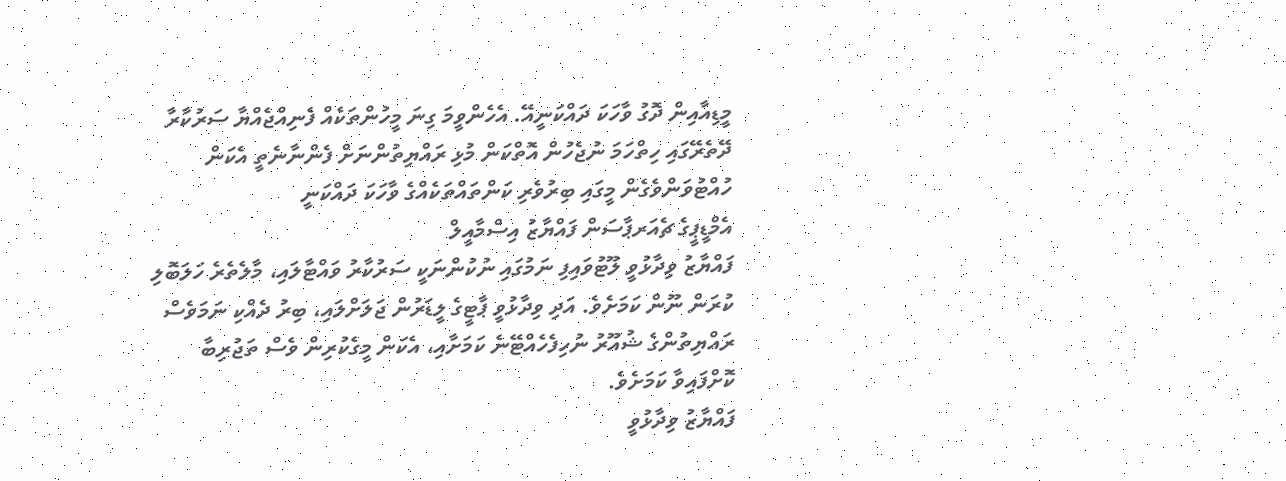މީޑިއާއިން ދޮގު ވާހަކަ ދައްކަނީއޭ. އެހެންވީމަ ގިނަ މީހުންތަކެއް ފެނިއްޖެއްޔާ ސަރުކާރާ ދޭތެރޭގައި ހިތްހަމަ ނުޖެހުން އޮތްކަން މުޅި ރައްޔިތުންނަށް ފެންނާނެތީ އެކަން ހުއްޓުވަންވެގެން މީގައި ބިރުވެރި ކަންތައްތަކެއްގެ ވާހަކަ ދައްކަނީ
އެމްޑީޕީގެ ޗެއަރޕާސަން ފައްޔާޒު އިސްމާއީލް
ފައްޔާޒު ވިދާޅުވީ ލޫޓުވައިފި ނަމުގައި ނުކުންނަކީ ސަރުކާރު ވައްޓާލައި، މާލެތެރެ ހަލަބޮލި ކުރަން ނޫން ކަމަށެވެ. އަދި ވިދާޅުވީ ޕާޓީގެ ލީޑަރުން ޖަލަށްލައި، ބިރު ދެއްކި ނަމަވެސް ރައްޔިތުންގެ ޝުއޫރު ނުހިފެހެއްޓޭނެ ކަމަށާއި، އެކަން މީގެކުރިން ވެސް ތަޖުރިބާ ކޮށްފައިވާ ކަމަށެވެ.
ފައްޔާޒު ވިދާޅުވީ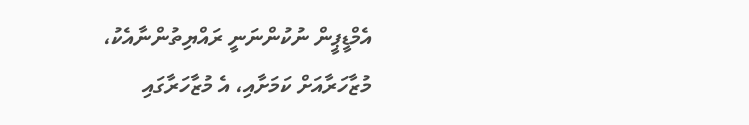އެމްޑީޕީން ނުކުންނަނީ ރައްޔިތުންނާއެކު، މުޒާހަރާއަށް ކަމަށާއި، އެ މުޒާހަރާގައި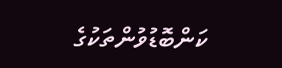ކަންބޮޑުވުންތަކުގެ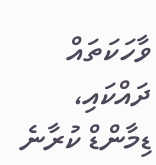ވާހަކަތައް ދައްކައި، ޑިމާންޑް ކުރާނެ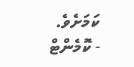ކަމަށެވެ.
- ކޮމެންޓް